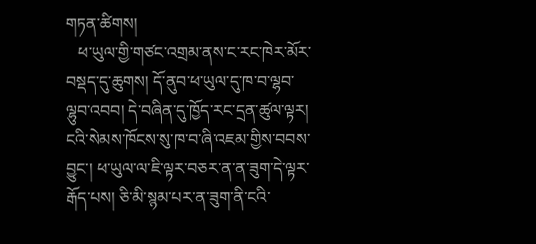གཏན་ཚིགས།
   ཕ་ཡུལ་གྱི་གཙང་འགྲམ་ནས་ང་རང་ཁེར་མོར་བསྡད་དུ་ཆུགས། དོ་ནུབ་ཕ་ཡུལ་དུ་ཁ་བ་ལྷབ་ལྷུབ་འབབ། དེ་བཞིན་དུ་ཁྱོད་རང་དྲན་ཚུལ་ལྟར། ངའི་སེམས་ཁོངས་སུ་ཁ་བ་ཞི་འཇམ་གྱིས་བབས་བྱུང་། ཕ་ཡུལ་ལ་ཇི་ལྟར་བཅར་ན་ན་ཟུག་དེ་ལྟར་རྒོད་པས། ཅི་མི་སྙམ་པར་ན་ཟུག་ནི་ངའི་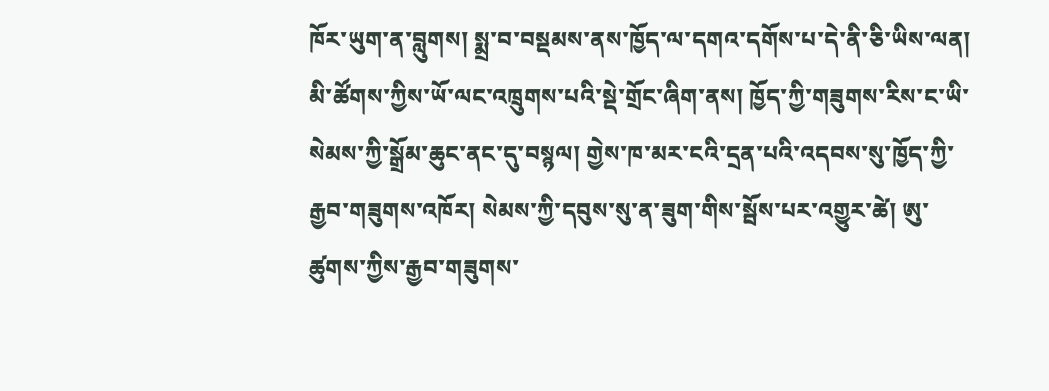ཁོར་ཡུག་ན་བླུགས། སྨྲ་བ་བསྡམས་ནས་ཁྱོད་ལ་དགའ་དགོས་པ་དེ་ནི་ཅི་ཡིས་ལན། མི་ཚོགས་ཀྱིས་ཡོ་ལང་འཁྲུགས་པའི་སྡེ་གྲོང་ཞིག་ནས། ཁྱོད་ཀྱི་གཟུགས་རིས་ང་ཡི་སེམས་ཀྱི་སྒྲོམ་ཆུང་ནང་དུ་བསྙལ། གྱེས་ཁ་མར་ངའི་དྲན་པའི་འདབས་སུ་ཁྱོད་ཀྱི་རྒྱབ་གཟུགས་འཁོར། སེམས་ཀྱི་དབུས་སུ་ན་ཟུག་གིས་སྦོས་པར་འགྱུར་ཚེ། ཨུ་ཚུགས་ཀྱིས་རྒྱབ་གཟུགས་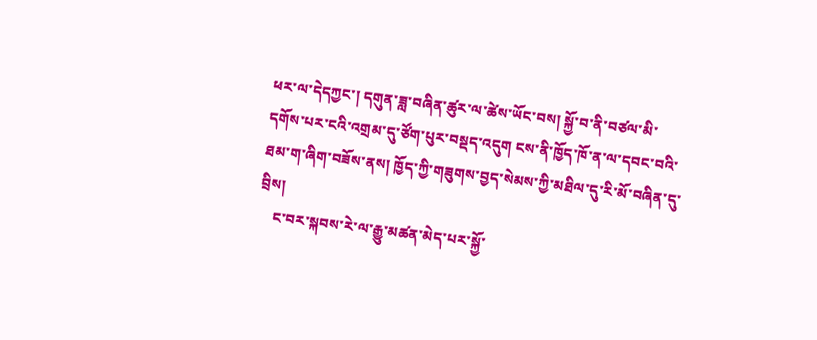ཕར་ལ་དེདཀྱང་། དགུན་ཟླ་བཞིན་ཚུར་ལ་ཚེས་ཡོང་བས། སྐྱོ་བ་ནི་བཙལ་མི་དགོས་པར་ངའི་འགྲམ་དུ་ཙོག་པུར་བསྡད་འདུག ངས་ནི་ཁྱོད་ཁོ་ན་ལ་དབང་བའི་ཐམ་ག་ཞིག་བཟོས་ནས། ཁྱོད་ཀྱི་གཟུགས་བྱད་སེམས་ཀྱི་མཐིལ་དུ་རི་མོ་བཞིན་དུ་བྲིས།
    ང་བར་སྐབས་རེ་ལ་རྒྱུ་མཚན་མེད་པར་སྐྱོ་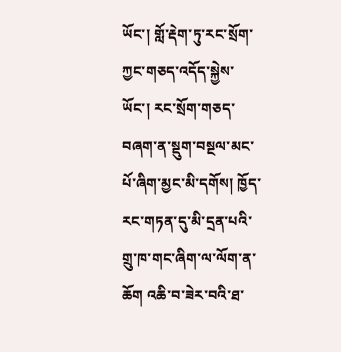ཡོང་། གློ་རྡེག་ཏུ་རང་སྲོག་ཀྱང་གཅད་འདོད་སྐྱེས་ཡོང་། རང་སྲོག་གཅད་བཞག་ན་སྡུག་བསྔལ་མང་པོ་ཞིག་མྱང་མི་དགོས། ཁྱོད་རང་གཏན་དུ་མི་དྲན་པའི་གྲུ་ཁ་གང་ཞིག་ལ་ལོག་ན་ཆོག འཆི་བ་ཟེར་བའི་ཐ་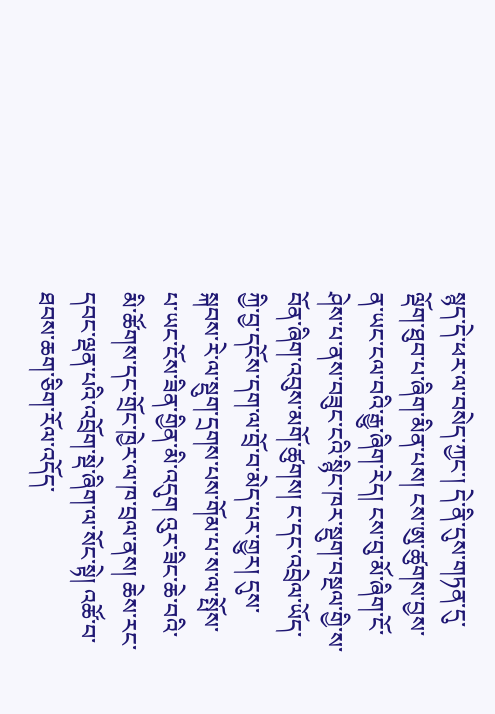སྙད་དེ་ཕར་ལ་བསེད་ཀྱང་། དེ་ནི་དུས་གཏན་དུ་ལྡོག་ཐུབ་པ་ཞིག་མིན་པས། ངས་ཨུ་ཚུགས་བྱས་ན་ཡང་ངལ་བའི་རྒྱུ་ཞིག་རེད། ངས་བུ་མོ་ཞིག་ངོ་ཤེས་པ་ནས་བཟུང་ངའི་སྙིང་ཁར་སྡུག་བསྔལ་གྱི་ས་བོན་ཞིག་འབུས་མགོ་ཚུགས། ང་དང་འབྲེལ་ཡོད་ཀྱི་བྱ་དངོས་དག་ལ་བྲོ་བ་མེད་པར་གྱུར། དུས་སྐབས་རེ་ལ་སྡུག་དྲགས་པས་གོམ་པ་ས་ལ་སྤོས་པ་ཡང་ངོས་ཟིན་གྱིན་མི་འདུག འུར་ཟིང་ཆེ་བའི་མི་ཚོགས་དང་གྲོང་ཁྱེར་ལ་ཁ་བྲལ་ནས། ཆེས་རང་དབང་ལྡན་པའི་འབྲོག་སྡེ་ཞིག་ལ་སོང་སྟེ། འཚོ་བ་ཐབས་ཆག་ཅིག་རོལ་འདོད་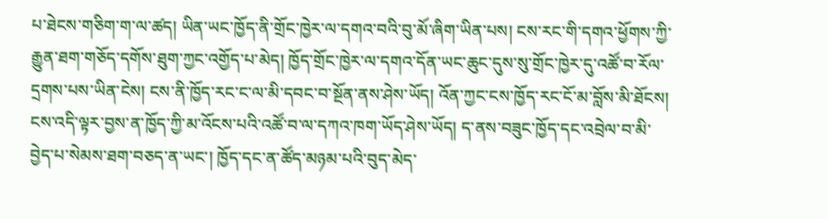པ་ཐེངས་གཅིག་ག་ལ་ཚད། ཡིན་ཡང་ཁྱོད་ནི་གྲོང་ཁྱེར་ལ་དགའ་བའི་བུ་མོ་ཞིག་ཡིན་པས། ངས་རང་གི་དགའ་ཕྱོགས་ཀྱི་རྒྱུན་ཐག་གཅོད་དགོས་ཐུག་ཀྱང་འགྱོད་པ་མེད། ཁྱོད་གྲོང་ཁྱེར་ལ་དགའ་དོན་ཡང་ཆུང་དུས་སུ་གྲོང་ཁྱེར་དུ་འཚོ་བ་རོལ་དྲགས་པས་ཡིན་ངེས། ངས་ནི་ཁྱོད་རང་ང་ལ་མི་དབང་བ་སྔོན་ནས་ཤེས་ཡོད། འོན་ཀྱང་ངས་ཁྱོད་རང་ངོ་མ་བློས་མི་ཐོངས། ངས་འདི་ལྟར་བྱས་ན་ཁྱོད་ཀྱི་མ་འོངས་པའི་འཚོ་བ་ལ་དཀའ་ཁག་ཡོད་ཤེས་ཡོད། ད་ནས་བཟུང་ཁྱོད་དང་འབྲེལ་བ་མི་བྱེད་པ་སེམས་ཐག་བཅད་ན་ཡང་། ཁྱོད་དང་ན་ཚོད་མཉམ་པའི་བུད་མེད་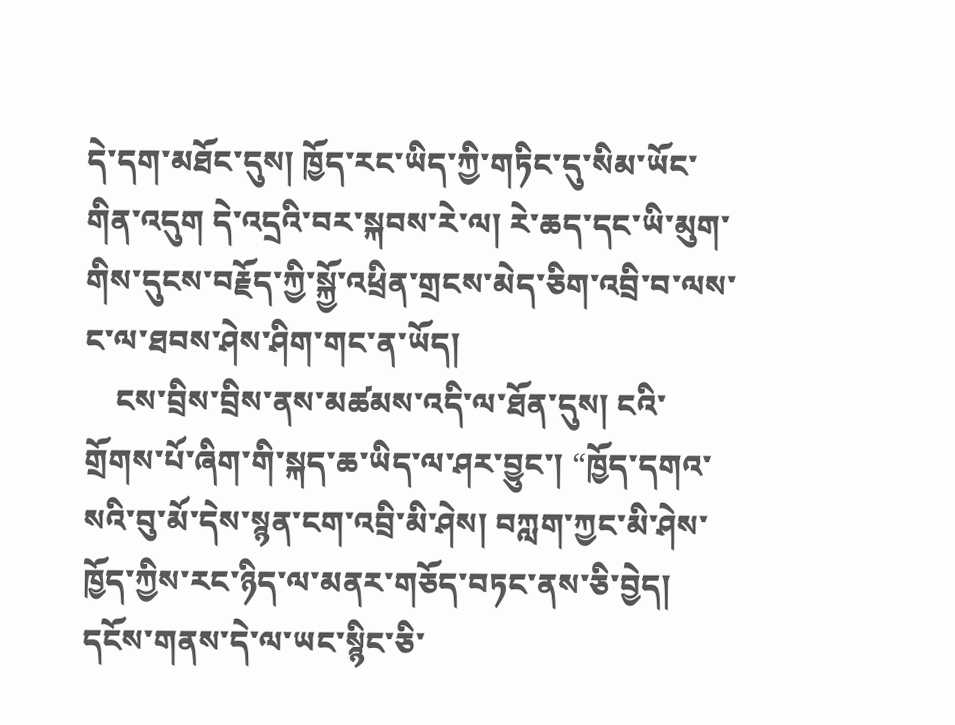དེ་དག་མཐོང་དུས། ཁྱོད་རང་ཡིད་ཀྱི་གཏིང་དུ་སིམ་ཡོང་གིན་འདུག དེ་འདྲའི་བར་སྐབས་རེ་ལ། རེ་ཆད་དང་ཡི་མུག་གིས་དུངས་བརྗོད་ཀྱི་སྐྱོ་འཕྲིན་གྲངས་མེད་ཅིག་འབྲི་བ་ལས་ང་ལ་ཐབས་ཤེས་ཤིག་གང་ན་ཡོད།
    ངས་བྲིས་བྲིས་ནས་མཚམས་འདི་ལ་ཐོན་དུས། ངའི་གྲོགས་པོ་ཞིག་གི་སྐད་ཆ་ཡིད་ལ་ཤར་བྱུང་། “ཁྱོད་དགའ་སའི་བུ་མོ་དེས་སྙན་ངག་འབྲི་མི་ཤེས། བཀླག་ཀྱང་མི་ཤེས་ཁྱོད་ཀྱིས་རང་ཉིད་ལ་མནར་གཅོད་བཏང་ནས་ཅི་བྱེད། དངོས་གནས་དེ་ལ་ཡང་སྙིང་ཅི་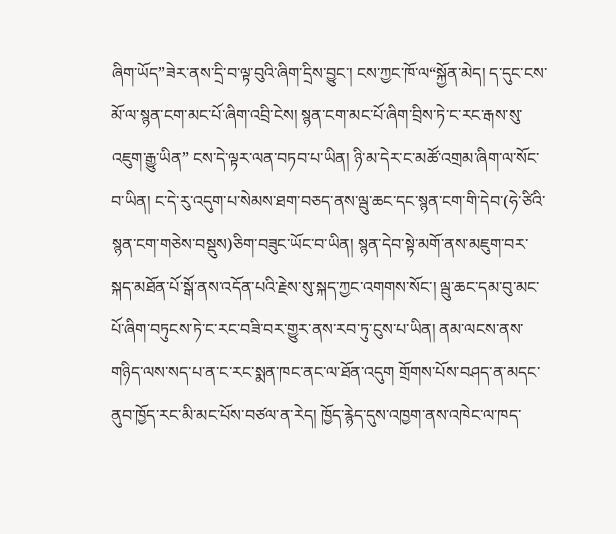ཞིག་ཡོད”ཟེར་ནས་དྲི་བ་ལྟ་བུའི་ཞིག་དྲིས་བྱུང་། ངས་ཀྱང་ཁོ་ལ“སྐྱོན་མེད། ད་དུང་ངས་མོ་ལ་སྙན་ངག་མང་པོ་ཞིག་འབྲི་ངེས། སྙན་ངག་མང་པོ་ཞིག་བྲིས་ཏེ་ང་རང་རྒས་སུ་འཇུག་རྒྱུ་ཡིན” ངས་དེ་ལྟར་ལན་བཏབ་པ་ཡིན། ཉི་མ་དེར་ང་མཚོ་འགྲམ་ཞིག་ལ་སོང་བ་ཡིན། ང་དེ་རུ་འདུག་པ་སེམས་ཐག་བཅད་ནས་ལྦུ་ཆང་དང་སྙན་ངག་གི་དེབ་(ཧེ་ཙིའི་སྙན་ངག་གཅེས་བསྡུས)ཅིག་བཟུང་ཡོང་བ་ཡིན། སྙན་དེབ་སྟེ་མགོ་ནས་མཇུག་བར་སྐད་མཐོན་པོ་སྒོ་ནས་འདོན་པའི་རྗེས་སུ་སྐད་ཀྱང་འགགས་སོང་། ལྦུ་ཆང་དམ་བུ་མང་པོ་ཞིག་བཏུངས་ཏེ་ང་རང་བཟི་བར་གྱུར་ནས་རབ་ཏུ་ངུས་པ་ཡིན། ནམ་ལངས་ནས་གཉིད་ལས་སད་པ་ན་ང་རང་སྨན་ཁང་ནང་ལ་ཐོན་འདུག གྲོགས་པོས་བཤད་ན་མདང་ནུབ་ཁྱོད་རང་མི་མང་པོས་བཙལ་ན་རེད། ཁྱོད་རྙེད་དུས་འཁྱག་ནས་འཁེང་ལ་ཁད་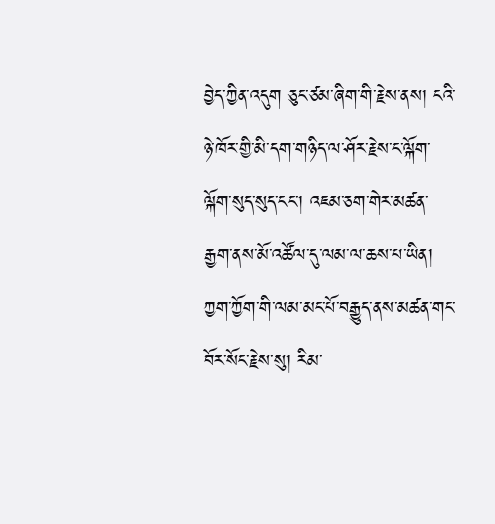བྱེད་ཀྱིན་འདུག ཅུང་ཙམ་ཞིག་གི་རྗེས་ནས། ངའི་ཉེ་ཁོར་གྱི་མི་དག་གཉིད་ལ་ཤོར་རྗེས་ང་ལྐོག་ལྐོག་སུད་སུད་ངང་། འཇམ་ཅག་གེར་མཚན་རྒྱག་ནས་མོ་འཚོལ་དུ་ལམ་ལ་ཆས་པ་ཡིན། ཀྱག་ཀྱོག་གི་ལམ་མང་པོ་བརྒྱུད་ནས་མཚན་གང་བོར་སོང་རྗེས་སུ། རིམ་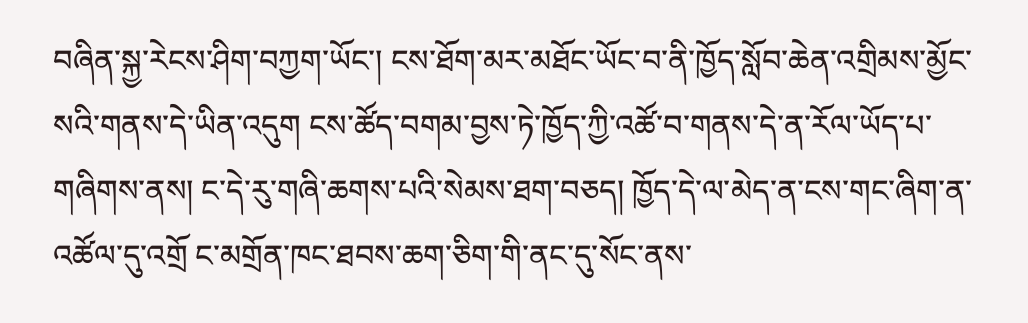བཞིན་སྐྱ་རེངས་ཤིག་བཀྱག་ཡོང་། ངས་ཐོག་མར་མཐོང་ཡོང་བ་ནི་ཁྱོད་སློབ་ཆེན་འགྲིམས་མྱོང་སའི་གནས་དེ་ཡིན་འདུག ངས་ཚོད་བགམ་བྱས་ཏེ་ཁྱོད་ཀྱི་འཚོ་བ་གནས་དེ་ན་རོལ་ཡོད་པ་གཞིགས་ནས། ང་དེ་རུ་གཞི་ཆགས་པའི་སེམས་ཐག་བཅད། ཁྱོད་དེ་ལ་མེད་ན་ངས་གང་ཞིག་ན་འཚོལ་དུ་འགྲོ ང་མགྲོན་ཁང་ཐབས་ཆག་ཅིག་གི་ནང་དུ་སོང་ནས་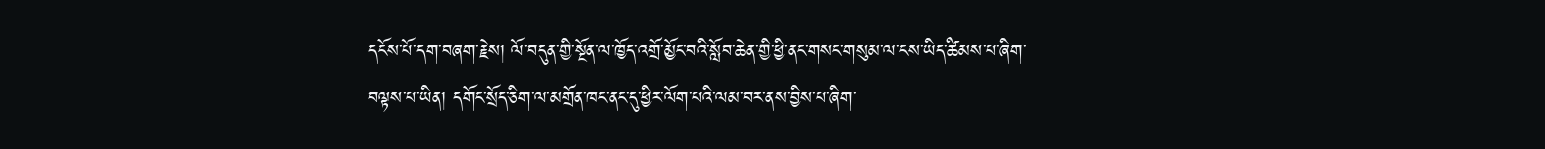དངོས་པོ་དག་བཞག་རྗེས། ལོ་བདུན་གྱི་སྔོན་ལ་ཁྱོད་འགྲོ་མྱོང་བའི་སློབ་ཆེན་གྱི་ཕྱི་ནང་གསང་གསུམ་ལ་ངས་ཡིད་ཚིམས་པ་ཞིག་བལྟས་པ་ཡིན། དགོང་སྲོད་ཅིག་ལ་མགྲོན་ཁང་ནང་དུ་ཕྱིར་ལོག་པའི་ལམ་བར་ནས་བྱིས་པ་ཞིག་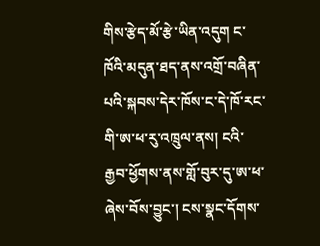གིས་རྩེད་མོ་རྩེ་ཡིན་འདུག ང་ཁོའི་མདུན་ཐད་ནས་འགྲོ་བཞིན་པའི་སྐབས་དེར་ཁོས་ང་དེ་ཁོ་རང་གི་ཨ་ཕ་རུ་འཁྲུལ་ནས། ངའི་རྒྱབ་ཕྱོགས་ནས་གློ་བུར་དུ་ཨ་ཕ་ཞེས་བོས་བྱུང་། ངས་སྣང་དོགས་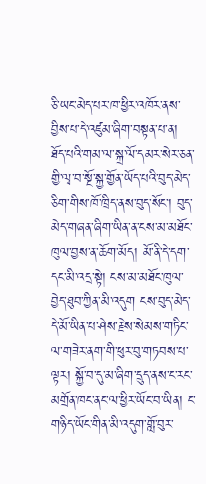ཅི་ཡང་མེད་པར་ཁ་ཕྱིར་འཁོར་ནས་བྱིས་པ་དེ་འཛུམ་ཞིག་བསྟན་པ་ན། ཐོད་པའི་གམ་ལ་སྐྲ་ལོ་དམར་སེར་ཅན་གྱི་ལྭ་བ་སྔོ་སྐྱ་གྱོན་ཡོད་པའི་བུད་མེད་ཅིག་གིས་ཁོ་ཁྲིད་ནས་བུད་སོང་། བུད་མེད་གཞན་ཞིག་ཡིན་ན་ངས་མ་མཐོང་ཁུལ་བྱས་ན་ཆོག་མོད། མོ་ནི་དེ་དག་དང་མི་འདྲ་སྟེ། ངས་མ་མཐོང་ཁུལ་བྱེད་ཐུབ་ཀྱིན་མི་འདུག ངས་བུད་མེད་དེ་མོ་ཡིན་པ་ཤེས་རྗེས་སེམས་གཏིང་ལ་གཟེར་ནག་གི་ཕུར་བུ་གཏབས་པ་ལྟར། སྐྱོ་བ་དུ་མ་ཞིག་དྲུད་ནས་ང་རང་མགྲོན་ཁང་ནང་ལ་ཕྱིར་ཡོང་བ་ཡིན། ང་གཉིད་ཡོང་གིན་མི་འདུག་གློ་བུར་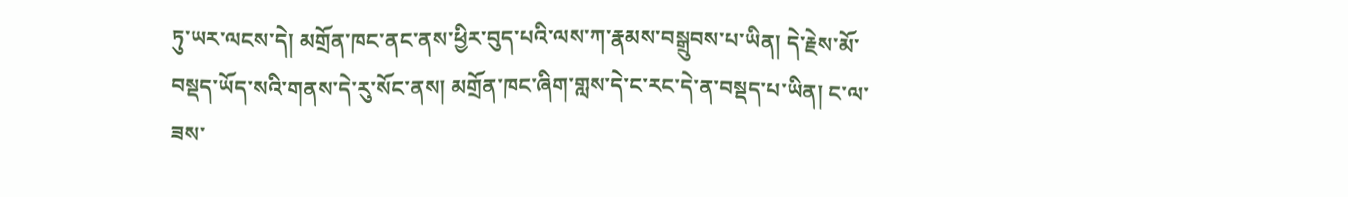ཏུ་ཡར་ལངས་དེ། མགྲོན་ཁང་ནང་ནས་ཕྱིར་བུད་པའི་ལས་ཀ་རྣམས་བསྒྲུབས་པ་ཡིན། དེ་རྗེས་མོ་བསྡད་ཡོད་སའི་གནས་དེ་རུ་སོང་ནས། མགྲོན་ཁང་ཞིག་གླས་དེ་ང་རང་དེ་ན་བསྡད་པ་ཡིན། ང་ལ་ཟས་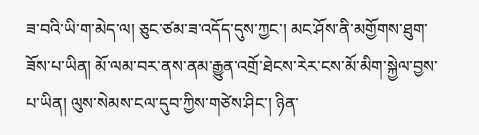ཟ་བའི་ཡི་ག་མེད་ལ། ཅུང་ཙམ་ཟ་འདོད་དུས་ཀྱང་། མང་ཤོས་ནི་མགྱོགས་ཐུག་ཟོས་པ་ཡིན། མོ་ལམ་བར་ནས་ནམ་རྒྱུན་འགྲོ་ཐེངས་རེར་ངས་མོ་མིག་སྐྱེལ་བྱས་པ་ཡིན། ལུས་སེམས་ངལ་དུབ་ཀྱིས་གཙེས་ཤིང་། ཉིན་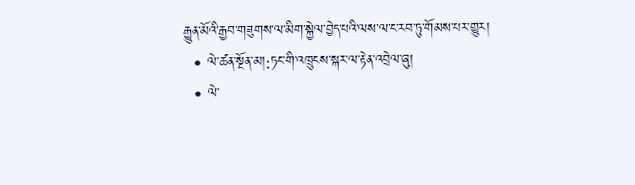རྒྱུན་མོའི་རྒྱབ་གཟུགས་ལ་མིག་སྐྱེལ་བྱེད་པའི་ལས་ལ་ང་རབ་ཏུ་གོམས་པར་གྱུར།
  • ལེ་ཚན་སྔོན་མ།:ཏང་གི་འཁྲུངས་སྐར་ལ་རྟེན་འབྲེལ་ཞུ།
  • ལེ་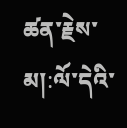ཚན་རྗེས་མ།:ལོ་དེའི་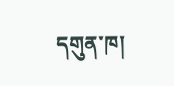དགུན་ཁ།